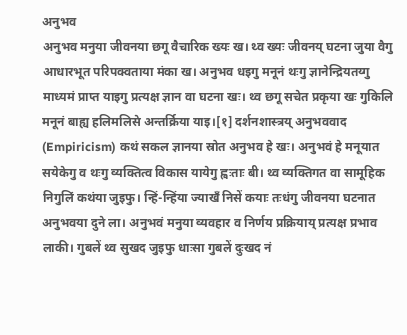अनुभव
अनुभव मनुया जीवनया छगू वैचारिक ख्यः ख। थ्व ख्यः जीवनय् घटना जुया वैगु आधारभूत परिपक्वताया मंका ख। अनुभव धइगु मनूनं थःगु ज्ञानेन्द्रियतय्गु माध्यमं प्राप्त याइगु प्रत्यक्ष ज्ञान वा घटना खः। थ्व छगू सचेत प्रकृया खः गुकिलि मनूनं बाह्य हलिमलिसे अन्तर्क्रिया याइ।[१] दर्शनशास्त्रय् अनुभववाद (Empiricism) कथं सकल ज्ञानया स्रोत अनुभव हे खः। अनुभवं हे मनूयात सयेकेगु व थःगु व्यक्तित्व विकास यायेगु ह्वःताः बी। थ्व व्यक्तिगत वा सामूहिक निगुलिं कथंया जुइफु। न्हिं-न्हिंया ज्याखँ निसें कयाः तःधंगु जीवनया घटनात अनुभवया दुने ला। अनुभवं मनुया व्यवहार व निर्णय प्रक्रियाय् प्रत्यक्ष प्रभाव लाकी। गुबलें थ्व सुखद जुइफु धाःसा गुबलें दुःखद नं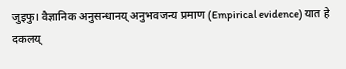जुइफु। वैज्ञानिक अनुसन्धानय् अनुभवजन्य प्रमाण (Empirical evidence) यात हे दकलय्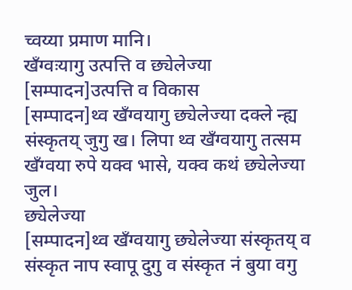च्वय्या प्रमाण मानि।
खँग्वःयागु उत्पत्ति व छ्येलेज्या
[सम्पादन]उत्पत्ति व विकास
[सम्पादन]थ्व खँग्वयागु छ्येलेज्या दक्ले न्ह्य संस्कृतय् जुगु ख। लिपा थ्व खँग्वयागु तत्सम खँग्वया रुपे यक्व भासे, यक्व कथं छ्येलेज्या जुल।
छ्येलेज्या
[सम्पादन]थ्व खँग्वयागु छ्येलेज्या संस्कृतय् व संस्कृत नाप स्वापू दुगु व संस्कृत नं बुया वगु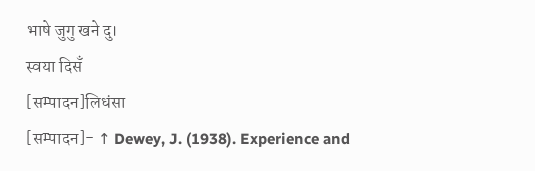भाषे जुगु खने दु।
स्वया दिसँ
[सम्पादन]लिधंसा
[सम्पादन]- ↑ Dewey, J. (1938). Experience and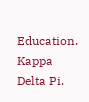Education. Kappa Delta Pi.